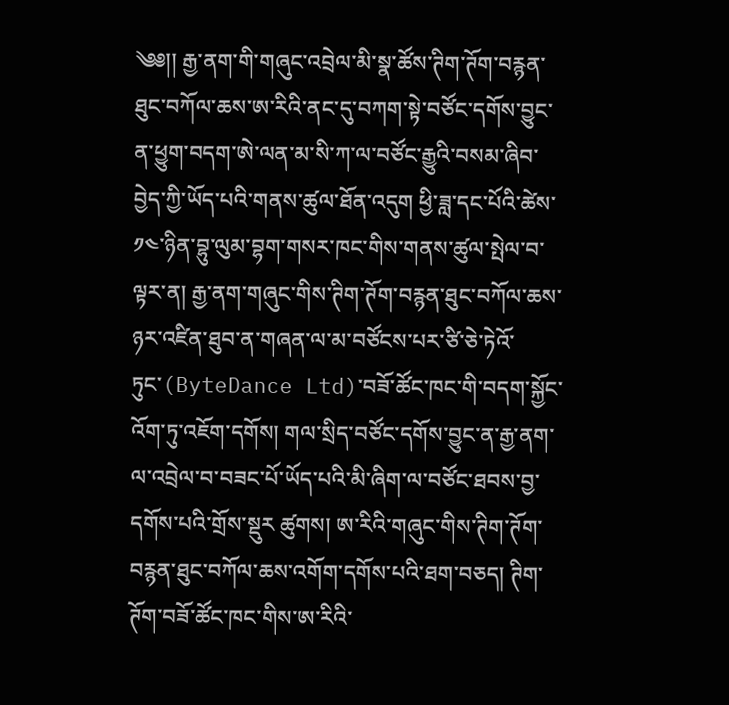༄༅།། རྒྱ་ནག་གི་གཞུང་འབྲེལ་མི་སྣ་ཚོས་ཊིག་ཊོག་བརྙན་ཐུང་བཀོལ་ཆས་ཨ་རིའི་ནང་དུ་བཀག་སྟེ་བཙོང་དགོས་བྱུང་ན་ཕྱུག་བདག་ཨེ་ལན་མ་སི་ཀ་ལ་བཙོང་རྒྱུའི་བསམ་ཞིབ་བྱེད་ཀྱི་ཡོད་པའི་གནས་ཚུལ་ཐོན་འདུག ཕྱི་ཟླ་དང་པོའི་ཚེས་༡༤་ཉིན་བྷུ་ལུམ་བྷག་གསར་ཁང་གིས་གནས་ཚུལ་སྤེལ་བ་ལྟར་ན། རྒྱ་ནག་གཞུང་གིས་ཊིག་ཊོག་བརྙན་ཐུང་བཀོལ་ཆས་ཉར་འཛིན་ཐུབ་ན་གཞན་ལ་མ་བཙོངས་པར་ཙི་ཅེ་ཏེའོ་ཏུང་(ByteDance Ltd)་བཟོ་ཚོང་ཁང་གི་བདག་སྐྱོང་འོག་ཏུ་འཇོག་དགོས། གལ་སྲིད་བཙོང་དགོས་བྱུང་ན་རྒྱ་ནག་ལ་འབྲེལ་བ་བཟང་པོ་ཡོད་པའི་མི་ཞིག་ལ་བཙོང་ཐབས་བྱ་དགོས་པའི་གྲོས་སྡུར ཚུགས། ཨ་རིའི་གཞུང་གིས་ཊིག་ཊོག་བརྙན་ཐུང་བཀོལ་ཆས་འགོག་དགོས་པའི་ཐག་བཅད། ཊིག་ཊོག་བཟོ་ཚོང་ཁང་གིས་ཨ་རིའི་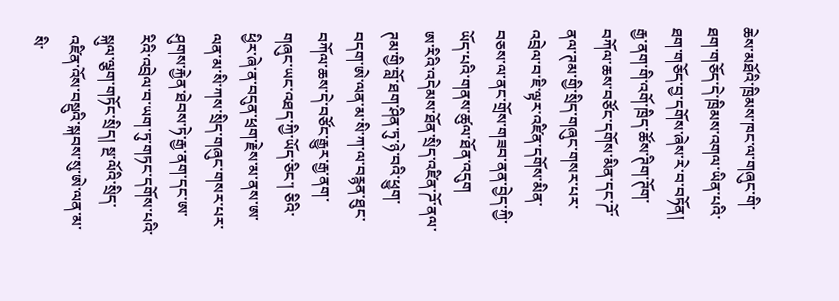ཆེས་མཐོའི་ཁྲིམས་ཁང་ལ་གཞུང་གི་ཐག་གཅོད་དེ་ཁྲིམས་འགལ་ཡིན་པའི་ཐག་གཅོད་བྱ་དགོས་ཞེས་རེ་བ་བཏོན། རྒྱ་ནག་གི་འགོ་ཁྲིད་ཚོས་ཊིག་ཊོག་བཀོལ་ཆས་བཙོང་དགོས་མིན་དང་ཌོ་ནལ་ཊམ་གྱི་སྲིད་གཞུང་གསར་པར་འབྲེལ་བ་ཇི་ལྟར་འཛིན་དགོས་མིན་བཅས་ལ་ནང་གྲོས་གཟབ་ནན་བྱེད་ཀྱི་ཡོད་པའི་གནས་ཚུལ་ཐོན་འདུག
ཨ་རིའི་འདེམས་ཐོན་སྲིད་འཛིན་ཌོ་ནལ་ཊམ་གྱི་བློ་ཐག་ཤིན་ཏུ་ཉེ་བའི་ཕྱུག་བདག་ཨེ་ལན་མ་སི་ཀ་ལ་བརྙན་ཐུང་བཀོལ་ཆས་དེ་བཙོང་རྒྱུར་རྒྱ་ནག་གཞུང་ཡང་འཐད་ཀྱི་ཡོད་ཅིང་། ཅིའི་ཕྱིར་ཞེ་ན་བདུན་ཕྲག་རྗེས་མ་ནས་ཨ་ལན་མ་སི་ཀས་སྲིད་གཞུང་གསར་པར་ཤུགས་རྐྱེན་ཐེབས་ཏེ་རྒྱ་ནག་དང་ཨ་རིའི་འབྲེལ་བ་ཡག་ཏུ་གཏང་དགོས་པའི་སྐུལ་ལྕག་གཏོང་སྲིད། སྔ་ལོའི་སྲིད་འཛིན་འོས་བསྡུའི་སྐབས་སུ་ཨེ་ལན་མ་སི་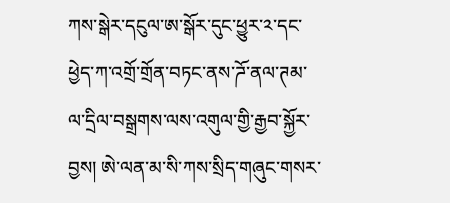ཀས་སྒེར་དངུལ་ཨ་སྒོར་དུང་ཕྱུར་༢་དང་ཕྱེད་ཀ་འགྲོ་གྲོན་བཏང་ནས་ཌོ་ནལ་ཊམ་ལ་དྲིལ་བསྒྲགས་ལས་འགུལ་གྱི་རྒྱབ་སྐྱོར་བྱས། ཨེ་ལན་མ་སི་ཀས་སྲིད་གཞུང་གསར་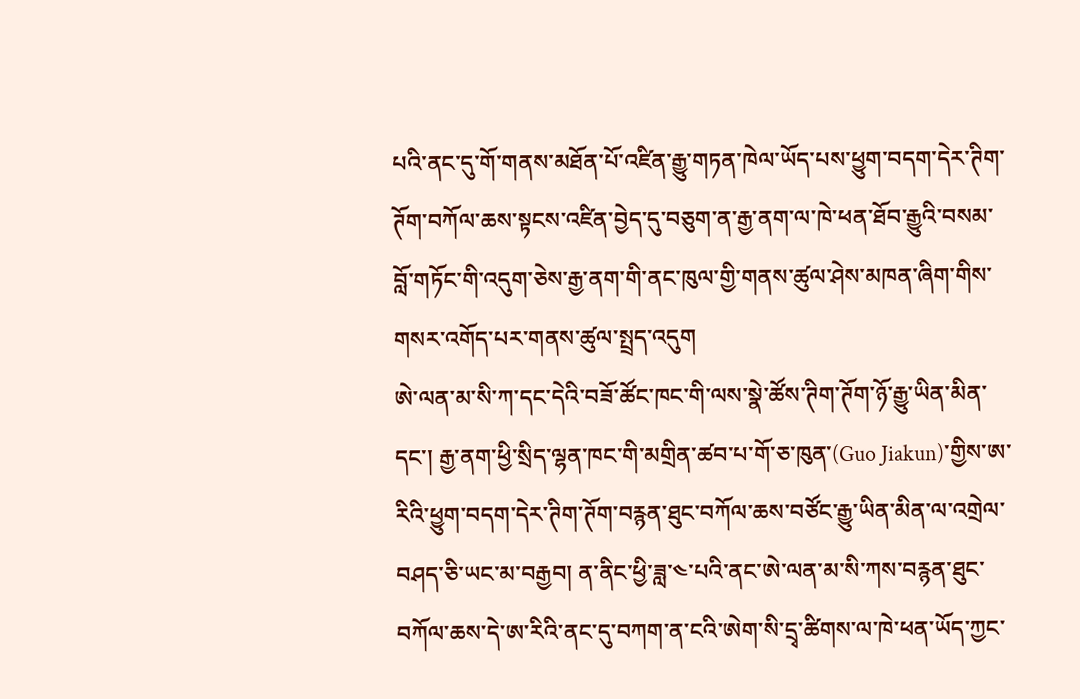པའི་ནང་དུ་གོ་གནས་མཐོན་པོ་འཛིན་རྒྱུ་གཏན་ཁེལ་ཡོད་པས་ཕྱུག་བདག་དེར་ཊིག་ཊོག་བཀོལ་ཆས་སྟངས་འཛིན་བྱེད་དུ་བཅུག་ན་རྒྱ་ནག་ལ་ཁེ་ཕན་ཐོབ་རྒྱུའི་བསམ་བློ་གཏོང་གི་འདུག་ཅེས་རྒྱ་ནག་གི་ནང་ཁུལ་གྱི་གནས་ཚུལ་ཤེས་མཁན་ཞིག་གིས་གསར་འགོད་པར་གནས་ཚུལ་སྤྲད་འདུག
ཨེ་ལན་མ་སི་ཀ་དང་དེའི་བཟོ་ཚོང་ཁང་གི་ལས་སྣེ་ཚོས་ཊིག་ཊོག་ཉོ་རྒྱུ་ཡིན་མིན་དང་། རྒྱ་ནག་ཕྱི་སྲིད་ལྷན་ཁང་གི་མགྲིན་ཚབ་པ་གོ་ཅ་ཁུན་(Guo Jiakun)་གྱིས་ཨ་རིའི་ཕྱུག་བདག་དེར་ཊིག་ཊོག་བརྙན་ཐུང་བཀོལ་ཆས་བཙོང་རྒྱུ་ཡིན་མིན་ལ་འགྲེལ་བཤད་ཅི་ཡང་མ་བརྒྱབ། ན་ནིང་ཕྱི་ཟླ་༤་པའི་ནང་ཨེ་ལན་མ་སི་ཀས་བརྙན་ཐུང་བཀོལ་ཆས་དེ་ཨ་རིའི་ནང་དུ་བཀག་ན་ངའི་ཨེག་སི་དྲྭ་ཚིགས་ལ་ཁེ་ཕན་ཡོད་ཀྱང་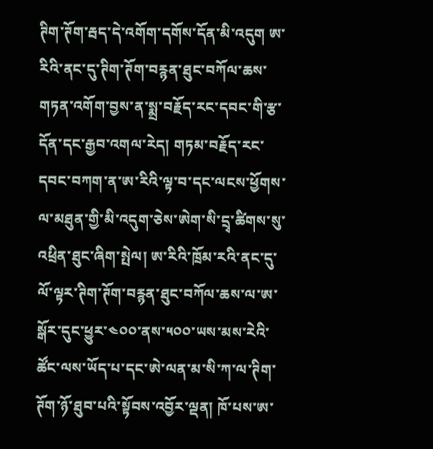ཊིག་ཊོག་རྦད་དེ་འགོག་དགོས་དོན་མི་འདུག ཨ་རིའི་ནང་དུ་ཊིག་ཊོག་བརྙན་ཐུང་བཀོལ་ཆས་གཏན་འགོག་བྱས་ན་སྨྲ་བརྗོད་རང་དབང་གི་རྩ་དོན་དང་རྒྱབ་འགལ་རེད། གཏམ་བརྗོད་རང་དབང་བཀག་ན་ཨ་རིའི་ལྟ་བ་དང་ལངས་ཕྱོགས་ལ་མཐུན་གྱི་མི་འདུག་ཅེས་ཨེག་སི་དྲྭ་ཚིགས་སུ་འཕྲིན་ཐུང་ཞིག་སྤེལ། ཨ་རིའི་ཁྲོམ་རའི་ནང་དུ་ལོ་ལྟར་ཊིག་ཊོག་བརྙན་ཐུང་བཀོལ་ཆས་ལ་ཨ་སྒོར་དུང་ཕྱུར་༤༠༠་ནས་༥༠༠་ཡས་མས་རེའི་ཚོང་ལས་ཡོད་པ་དང་ཨེ་ལན་མ་སི་ཀ་ལ་ཊིག་ཊོག་ཉོ་ཐུབ་པའི་སྟོབས་འབྱོར་ལྡན། ཁོ་པས་ཨ་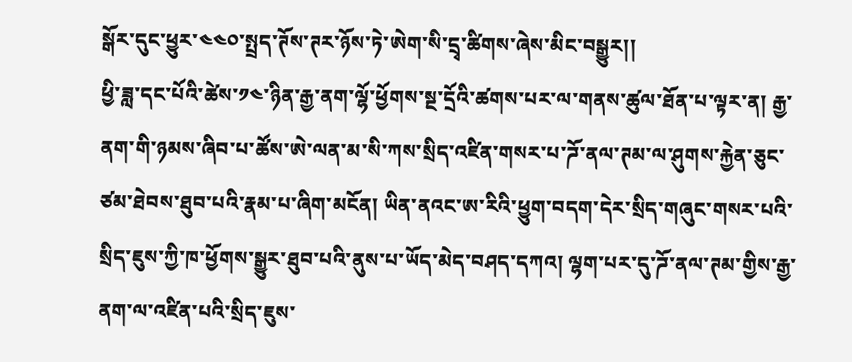སྒོར་དུང་ཕྱུར་༤༤༠་སྤྲད་ཊོས་ཊར་ཉོས་ཏེ་ཨེག་སི་དྲྭ་ཚིགས་ཞེས་མིང་བསྒྱུར།།
ཕྱི་ཟླ་དང་པོའི་ཚེས་༡༤་ཉིན་རྒྱ་ནག་ལྷོ་ཕྱོགས་སྔ་དྲོའི་ཚགས་པར་ལ་གནས་ཚུལ་ཐོན་པ་ལྟར་ན། རྒྱ་ནག་གི་ཉམས་ཞིབ་པ་ཚོས་ཨེ་ལན་མ་སི་ཀས་སྲིད་འཛིན་གསར་པ་ཌོ་ནལ་ཊམ་ལ་ཤུགས་རྐྱེན་ཅུང་ཙམ་ཐེབས་ཐུབ་པའི་རྣམ་པ་ཞིག་མངོན། ཡིན་ནའང་ཨ་རིའི་ཕྱུག་བདག་དེར་སྲིད་གཞུང་གསར་པའི་སྲིད་ཇུས་ཀྱི་ཁ་ཕྱོགས་སྒྱུར་ཐུབ་པའི་ནུས་པ་ཡོད་མེད་བཤད་དཀའ། ལྷག་པར་དུ་ཌོ་ནལ་ཊམ་གྱིས་རྒྱ་ནག་ལ་འཛིན་པའི་སྲིད་ཇུས་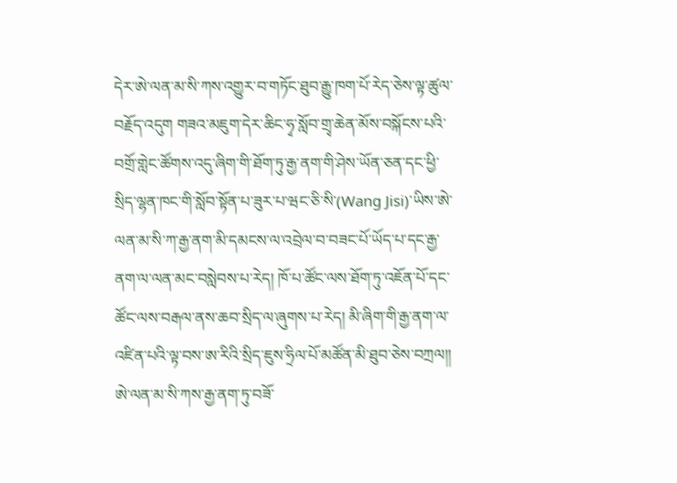དེར་ཨེ་ལན་མ་སི་ཀས་འགྱུར་བ་གཏོང་ཐུབ་རྒྱུ་ཁག་པོ་རེད་ཅེས་ལྟ་ཚུལ་བརྗོད་འདུག གཟའ་མཇུག་དེར་ཆིང་ཧྭ་སློབ་གྲྭ་ཆེན་མོས་བསྐོངས་པའི་བགྲོ་གླེང་ཚོགས་འདུ་ཞིག་གི་ཐོག་ཏུ་རྒྱ་ནག་གི་ཤེས་ཡོན་ཅན་དང་ཕྱི་སྲིད་ལྷན་ཁང་གི་སློབ་སྟོན་པ་ཟུར་པ་ཝང་ཅི་སི་(Wang Jisi)་ཡིས་ཨེ་ལན་མ་སི་ཀ་རྒྱ་ནག་མི་དམངས་ལ་འབྲེལ་བ་བཟང་པོ་ཡོད་པ་དང་རྒྱ་ནག་ལ་ལན་མང་བསླེབས་པ་རེད། ཁོ་པ་ཚོང་ལས་ཐོག་ཏུ་འཇོན་པོ་དང་ཚོང་ལས་བརྒལ་ནས་ཆབ་སྲིད་ལ་ཞུགས་པ་རེད། མི་ཞིག་གི་རྒྱ་ནག་ལ་འཛིན་པའི་ལྟ་བས་ཨ་རིའི་སྲིད་ཇུས་ཧྲིལ་པོ་མཚོན་མི་ཐུབ་ཅེས་བཀྲལ།།
ཨེ་ལན་མ་སི་ཀས་རྒྱ་ནག་ཏུ་བཟོ་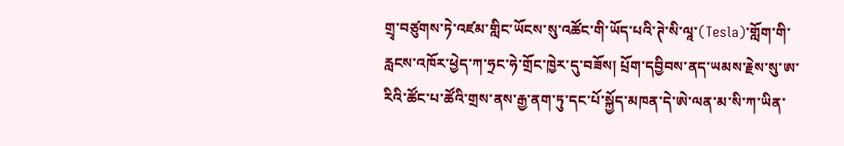གྲྭ་བཙུགས་ཏེ་འཛམ་གླིང་ཡོངས་སུ་འཚོང་གི་ཡོད་པའི་ཊེ་སི་ལཱ་(Tesla)་གློག་གི་རླངས་འཁོར་ཕྱེད་ཀ་ཧྲང་ཧེ་གྲོང་ཁྱེར་དུ་བཟོས། པྲོག་དབྱིབས་ནད་ཡམས་རྗེས་སུ་ཨ་རིའི་ཚོང་པ་ཚོའི་གྲས་ནས་རྒྱ་ནག་ཏུ་དང་པོ་སྐྱོད་མཁན་དེ་ཨེ་ལན་མ་སི་ཀ་ཡིན་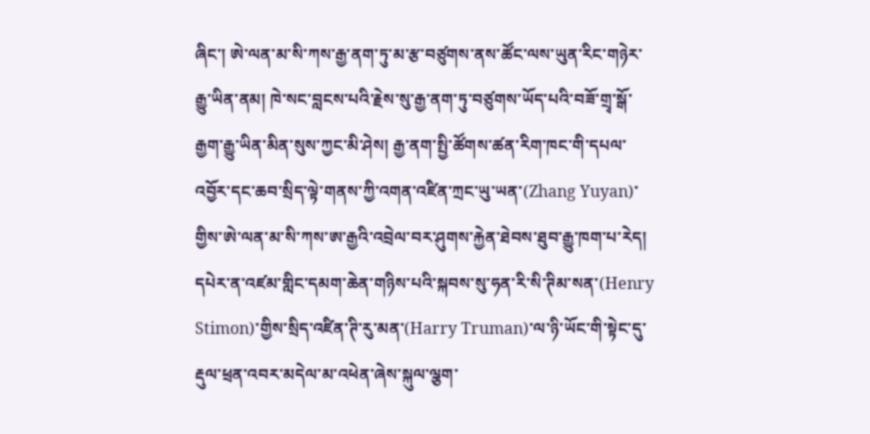ཞིང་། ཨེ་ལན་མ་སི་ཀས་རྒྱ་ནག་ཏུ་མ་རྩ་བཙུགས་ནས་ཚོང་ལས་ཡུན་རིང་གཉེར་རྒྱུ་ཡིན་ནམ། ཁེ་སང་བླངས་པའི་རྗེས་སུ་རྒྱ་ནག་ཏུ་བཙུགས་ཡོད་པའི་བཟོ་གྲྭ་སྒོ་རྒྱག་རྒྱུ་ཡིན་མིན་སུས་ཀྱང་མི་ཤེས། རྒྱ་ནག་སྤྱི་ཚོགས་ཚན་རིག་ཁང་གི་དཔལ་འབྱོར་དང་ཆབ་སྲིད་ལྟེ་གནས་ཀྱི་འགན་འཛིན་ཀྲང་ཡུ་ཡན་(Zhang Yuyan)་གྱིས་ཨེ་ལན་མ་སི་ཀས་ཨ་རྒྱའི་འབྲེལ་བར་ཤུགས་རྐྱེན་ཐེབས་ཐུབ་རྒྱུ་ཁག་པ་རེད། དཔེར་ན་འཛམ་གླིང་དམག་ཆེན་གཉིས་པའི་སྐབས་སུ་ཧན་རི་སི་ཊིམ་སན་(Henry Stimon)་གྱིས་སྲིད་འཛིན་ཊི་རུ་མན་(Harry Truman)་ལ་ཉི་ཡོང་གི་སྟེང་དུ་རྡུལ་ཕྲན་འབར་མདེལ་མ་འཕེན་ཞེས་སྐུལ་ལྕག་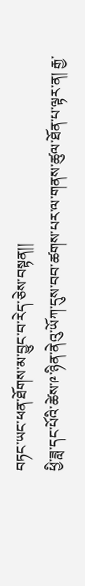བཏང་ཡང་ཕན་ཐོགས་མ་བྱུང་བ་རེད་ཅེས་བསྟན།།
ཕྱི་ཟླ་དང་པོའི་ཚེས་༩་ཉིན་ནེའུ་ཡོཀ་དུས་བབ་ཚགས་པར་ལ་གནས་ཚུལ་ཐོན་པ་ལྟར་ན། རྒྱ་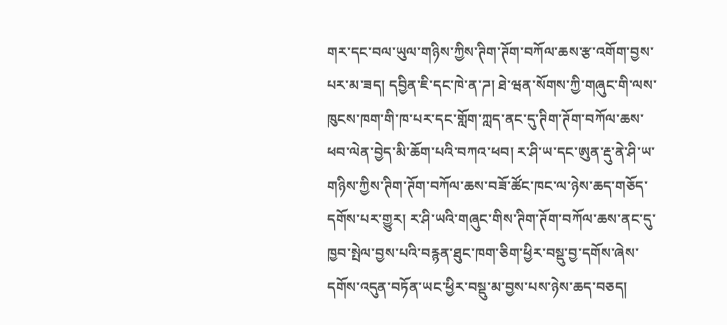གར་དང་བལ་ཡུལ་གཉིས་ཀྱིས་ཊིག་ཊོག་བཀོལ་ཆས་རྩ་འགོག་བྱས་པར་མ་ཟད། དབྱིན་ཇི་དང་ཁེ་ན་ཌ། ཐེ་ཝན་སོགས་ཀྱི་གཞུང་གི་ལས་ཁུངས་ཁག་གི་ཁ་པར་དང་གློག་ཀླད་ནང་དུ་ཊིག་ཊོག་བཀོལ་ཆས་ཕབ་ལེན་བྱེད་མི་ཆོག་པའི་བཀའ་ཕབ། ར་ཤི་ཡ་དང་ཨུན་རྡུ་ནེ་ཤི་ཡ་གཉིས་ཀྱིས་ཊིག་ཊོག་བཀོལ་ཆས་བཟོ་ཚོང་ཁང་ལ་ཉེས་ཆད་གཅོད་དགོས་པར་གྱུར། ར་ཤི་ཡའི་གཞུང་གིས་ཊིག་ཊོག་བཀོལ་ཆས་ནང་དུ་ཁྱབ་སྤེལ་བྱས་པའི་བརྙན་ཐུང་ཁག་ཅིག་ཕྱིར་བསྡུ་བྱ་དགོས་ཞེས་དགོས་འདུན་བཏོན་ཡང་ཕྱིར་བསྡུ་མ་བྱས་པས་ཉེས་ཆད་བཅད།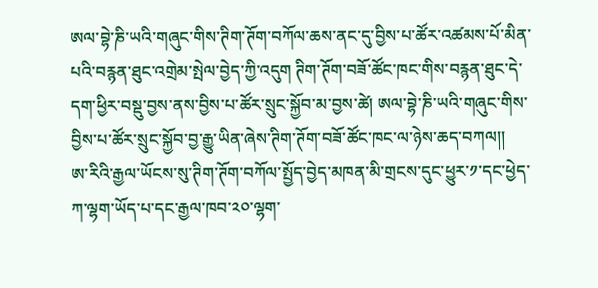ཨལ་བྷེ་ཎི་ཡའི་གཞུང་གིས་ཊིག་ཊོག་བཀོལ་ཆས་ནང་དུ་བྱིས་པ་ཚོར་འཚམས་པོ་མིན་པའི་བརྙན་ཐུང་འགྲེམ་སྤེལ་བྱེད་ཀྱི་འདུག ཊིག་ཊོག་བཟོ་ཚོང་ཁང་གིས་བརྙན་ཐུང་དེ་དག་ཕྱིར་བསྡུ་བྱས་ནས་བྱིས་པ་ཚོར་སྲུང་སྐྱོབ་མ་བྱས་ཚེ། ཨལ་བྷེ་ཎི་ཡའི་གཞུང་གིས་བྱིས་པ་ཚོར་སྲུང་སྐྱོབ་བྱ་རྒྱུ་ཡིན་ཞེས་ཊིག་ཊོག་བཟོ་ཚོང་ཁང་ལ་ཉེས་ཆད་བཀལ།།
ཨ་རིའི་རྒྱལ་ཡོངས་སུ་ཊིག་ཊོག་བཀོལ་སྤྱོད་བྱེད་མཁན་མི་གྲངས་དུང་ཕྱུར་༡་དང་ཕྱེད་ཀ་ལྷག་ཡོད་པ་དང་རྒྱལ་ཁབ་༢༠་ལྷག་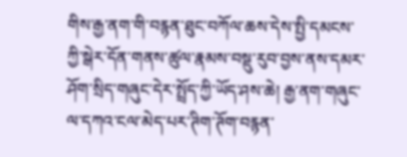གིས་རྒྱ་ནག་གི་བརྙན་ཐུང་བཀོལ་ཆས་དེས་སྤྱི་དམངས་ཀྱི་སྒེར་དོན་གནས་ཚུལ་རྣམས་བསྡུ་རུབ་བྱས་ནས་དམར་ཤོག་སྲིད་གཞུང་དེར་སྤྲོད་ཀྱི་ཡོད་ཤས་ཆེ། རྒྱ་ནག་གཞུང་ལ་དཀའ་ངལ་མེད་པར་ཊིག་ཊོག་བརྙན་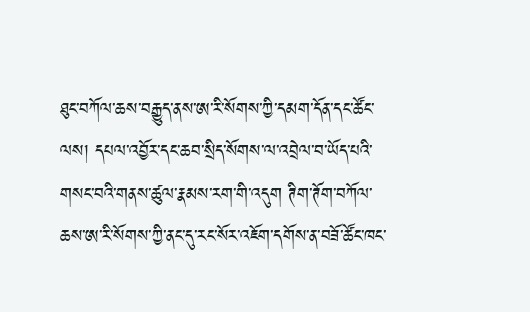ཐུང་བཀོལ་ཆས་བརྒྱུད་ནས་ཨ་རི་སོགས་ཀྱི་དམག་དོན་དང་ཚོང་ལས། དཔལ་འབྱོར་དང་ཆབ་སྲིད་སོགས་ལ་འབྲེལ་བ་ཡོད་པའི་གསང་བའི་གནས་ཚུལ་རྣམས་རག་གི་འདུག ཊིག་ཊོག་བཀོལ་ཆས་ཨ་རི་སོགས་ཀྱི་ནང་དུ་རང་སོར་འཇོག་དགོས་ན་བཟོ་ཚོང་ཁང་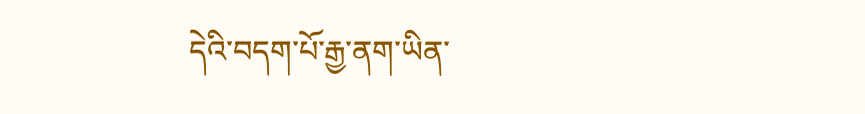དེའི་བདག་པོ་རྒྱ་ནག་ཡིན་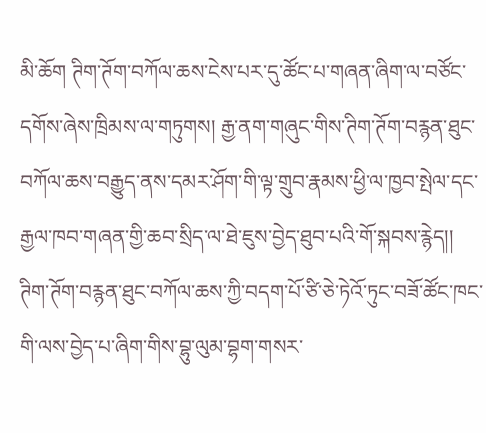མི་ཆོག ཊིག་ཊོག་བཀོལ་ཆས་ངེས་པར་དུ་ཚོང་པ་གཞན་ཞིག་ལ་བཙོང་དགོས་ཞེས་ཁྲིམས་ལ་གཏུགས། རྒྱ་ནག་གཞུང་གིས་ཊིག་ཊོག་བརྙན་ཐུང་བཀོལ་ཆས་བརྒྱུད་ནས་དམར་ཤོག་གི་ལྟ་གྲུབ་རྣམས་ཕྱི་ལ་ཁྱབ་སྤེལ་དང་རྒྱལ་ཁབ་གཞན་གྱི་ཆབ་སྲིད་ལ་ཐེ་ཇུས་བྱེད་ཐུབ་པའི་གོ་སྐབས་རྙེད།།
ཊིག་ཊོག་བརྙན་ཐུང་བཀོལ་ཆས་ཀྱི་བདག་པོ་ཙི་ཅེ་ཏེའོ་ཏུང་བཟོ་ཚོང་ཁང་གི་ལས་བྱེད་པ་ཞིག་གིས་བྷུ་ལུམ་བྷག་གསར་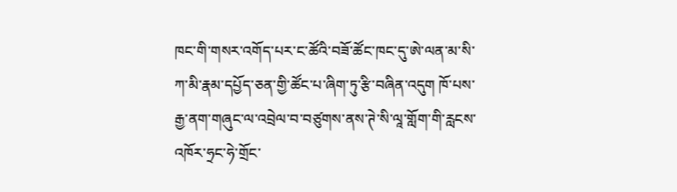ཁང་གི་གསར་འགོད་པར་ང་ཚོའི་བཟོ་ཚོང་ཁང་དུ་ཨེ་ལན་མ་སི་ཀ་མི་རྣམ་དཔྱོད་ཅན་གྱི་ཚོང་པ་ཞིག་ཏུ་རྩི་བཞིན་འདུག ཁོ་པས་རྒྱ་ནག་གཞུང་ལ་འབྲེལ་བ་བཙུགས་ནས་ཊེ་སི་ལཱ་གློག་གི་རླངས་འཁོར་ཧྲང་ཧེ་གྲོང་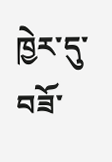ཁྱེར་དུ་བཟོ་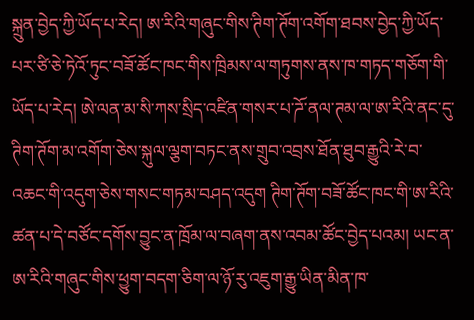སྐྲུན་བྱེད་ཀྱི་ཡོད་པ་རེད། ཨ་རིའི་གཞུང་གིས་ཊིག་ཊོག་འགོག་ཐབས་བྱེད་ཀྱི་ཡོད་པར་ཙི་ཅེ་ཏེའོ་ཏུང་བཟོ་ཚོང་ཁང་གིས་ཁྲིམས་ལ་གཏུགས་ནས་ཁ་གཏད་གཅོག་གི་ཡོད་པ་རེད། ཨེ་ལན་མ་སི་ཀས་སྲིད་འཛིན་གསར་པ་ཌོ་ནལ་ཊམ་ལ་ཨ་རིའི་ནང་དུ་ཊིག་ཊོག་མ་འགོག་ཅེས་སྐུལ་ལྕག་བཏང་ནས་གྲུབ་འབྲས་ཐོན་ཐུབ་རྒྱུའི་རེ་བ་འཆང་གི་འདུག་ཅེས་གསང་གཏམ་བཤད་འདུག ཊིག་ཊོག་བཟོ་ཚོང་ཁང་གི་ཨ་རིའི་ཚན་པ་དེ་བཙོང་དགོས་བྱུང་ན་ཁྲོམ་ལ་བཞག་ནས་འབམ་ཚོང་བྱེད་པའམ། ཡང་ན་ཨ་རིའི་གཞུང་གིས་ཕྱུག་བདག་ཅིག་ལ་ཉོ་རུ་འཇུག་རྒྱུ་ཡིན་མིན་ཁ་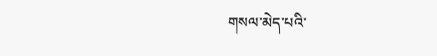གསལ་མེད་པའི་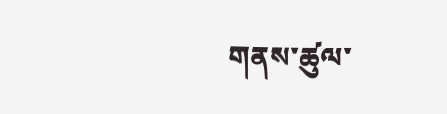གནས་ཚུལ་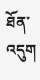ཐོན་འདུག